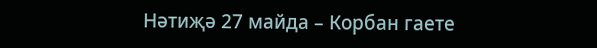Нәтиҗә 27 майда – Корбан гаете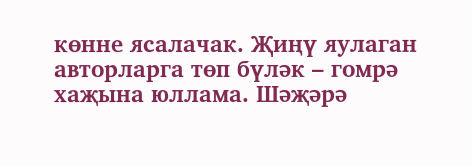көнне ясалачак. Җиңү яулаган авторларга төп бүләк – гомрә хаҗына юллама. Шәҗәрә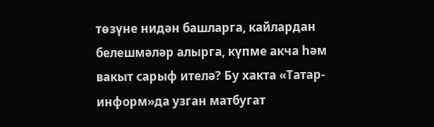төзүне нидән башларга, кайлардан белешмәләр алырга, күпме акча һәм вакыт сарыф ителә? Бу хакта «Татар-информ»да узган матбугат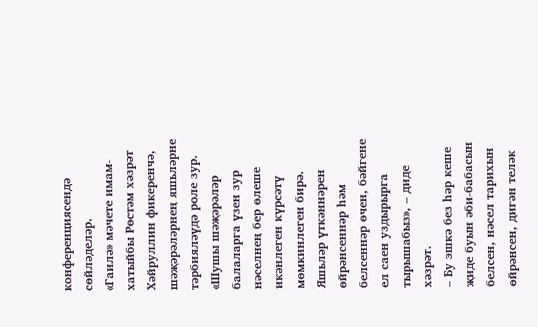конференциясендә сөйләделәр.
«Гаилә» мәчете имам-хатыйбы Рөстәм хәзрәт Хәйруллин фикеренчә, шәҗәрәләрнең яшьләрне тәрбияләүдә роле зур. «Шушы шәҗәрәләр балаларга үзен зур нәселнең бер өлеше икәнлеген күрсәтү мөмкинлеген бирә. Яшьләр үткәннәрен өйрәнсеннәр һәм белсеннәр өчен, бәйгене ел саен уздырырга тырышабыз», – диде хәзрәт.
– Бу эшкә без һәр кеше җиде буын әби-бабасын белсен, нәсел тарихын өйрәнсен, дигән теләк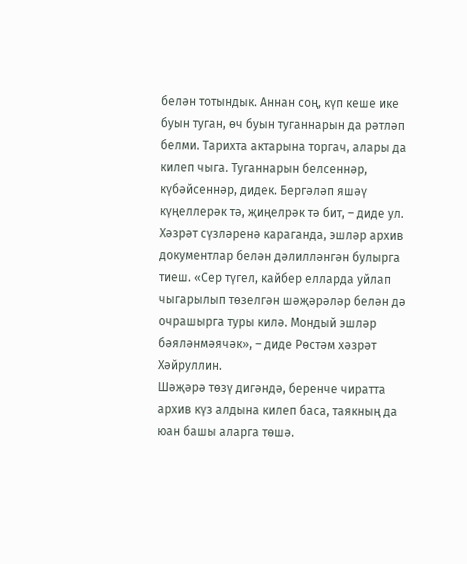белән тотындык. Аннан соң, күп кеше ике буын туган, өч буын туганнарын да рәтләп белми. Тарихта актарына торгач, алары да килеп чыга. Туганнарын белсеннәр, күбәйсеннәр, дидек. Бергәләп яшәү күңеллерәк тә, җиңелрәк тә бит, – диде ул. Хәзрәт сүзләренә караганда, эшләр архив документлар белән дәлилләнгән булырга тиеш. «Сер түгел, кайбер елларда уйлап чыгарылып төзелгән шәҗәрәләр белән дә очрашырга туры килә. Мондый эшләр бәяләнмәячәк», – диде Рөстәм хәзрәт Хәйруллин.
Шәҗәрә төзү дигәндә, беренче чиратта архив күз алдына килеп баса, таякның да юан башы аларга төшә.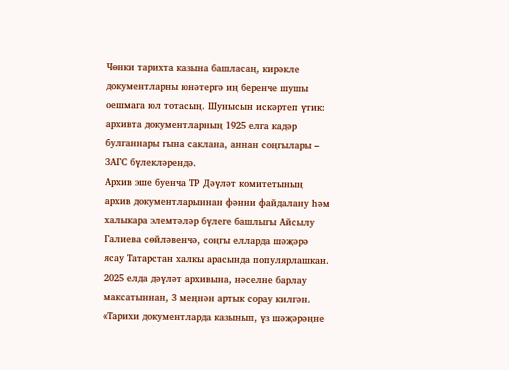Чөнки тарихта казына башласаң, кирәкле документларны юнәтергә иң беренче шушы оешмага юл тотасың. Шунысын искәртеп үтик: архивта документларның 1925 елга кадәр булганнары гына саклана, аннан соңгылары – ЗАГС бүлекләрендә.
Архив эше буенча ТР Дәүләт комитетының архив документларыннан фәнни файдалану һәм халыкара элемтәләр бүлеге башлыгы Айсылу Галиева сөйләвенчә, соңгы елларда шәҗәрә ясау Татарстан халкы арасында популярлашкан. 2025 елда дәүләт архивына, нәселне барлау максатыннан, 3 меңнән артык сорау килгән. «Тарихи документларда казынып, үз шәҗәрәңне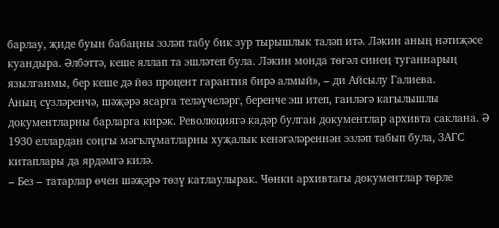барлау, җиде буын бабаңны эзләп табу бик зур тырышлык таләп итә. Ләкин аның нәтиҗәсе куандыра. Әлбәттә, кеше яллап та эшләтеп була. Ләкин монда төгәл синең туганнарың язылганмы, бер кеше дә йөз процент гарантия бирә алмый», – ди Айсылу Галиева.
Аның сүзләренчә, шәҗәрә ясарга теләүчеләрг, беренче эш итеп, гаиләгә кагылышлы документларны барларга кирәк. Революциягә кадәр булган документлар архивта саклана. Ә 1930 еллардан соңгы мәгълүматларны хуҗалык кенәгәләреннән эзләп табып була, ЗАГС китаплары да ярдәмгә килә.
– Без – татарлар өчен шәҗәрә төзү катлаулырак. Чөнки архивтагы документлар төрле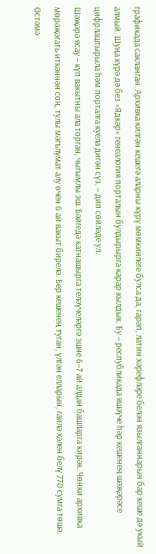графикада сакланган. Архивка килгән кешегә аларны күрү мөмкинлеге булса да, гарәп, латин хәрефләре белән язылганнарын бар кеше дә укый алмый. Шуңа күрә дә без «Ядкәр» генеалогия порталын булдырырга карар кылдык. Бу – республикада яшәүче һәр кешенең шәҗәрәсе цифрлаштырыла һәм порталга куела дигән сүз, – дип сөйләде ул.
Шәҗәрә ясау – күп вакытны ала торган, чыгымлы эш. Бәйгедә катнашырга теләүчеләргә эшне 6–7 ай алдан башларга кирәк. Чөнки архивка мөрәҗәгать иткәннән соң, тулы мәгълүмат алу өчен 6 ай вакыт бирелә. Бер кешенең туган, үлгән елларын, гаилә хәлен белү 770 сумга төшә. Өстәмә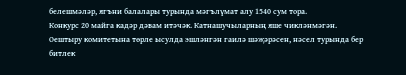белешмәләр, ягъни балалары турында мәгълүмат алу 1540 сум тора.
Конкурс 20 майга кадәр дәвам итәчәк. Катнашучыларның яше чикләнмәгән. Оештыру комитетына төрле ысулда эшләнгән гаилә шәҗәрәсен, нәсел турында бер битлек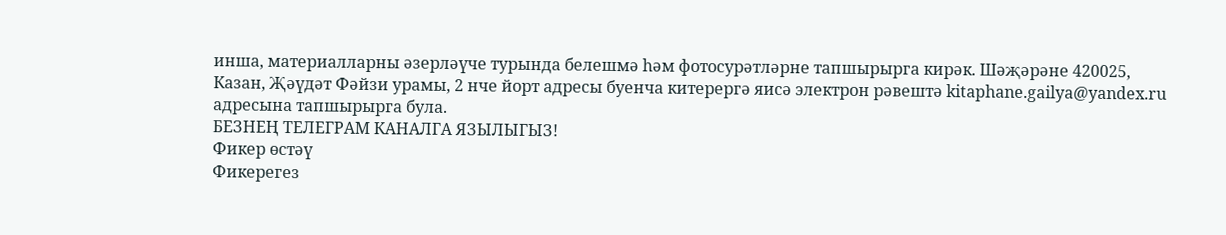инша, материалларны әзерләүче турында белешмә һәм фотосурәтләрне тапшырырга кирәк. Шәҗәрәне 420025, Казан, Җәүдәт Фәйзи урамы, 2 нче йорт адресы буенча китерергә яисә электрон рәвештә kitaphane.gailya@yandex.ru адресына тапшырырга була.
БЕЗНЕҢ ТЕЛЕГРАМ КАНАЛГА ЯЗЫЛЫГЫЗ!
Фикер өстәү
Фикерегез